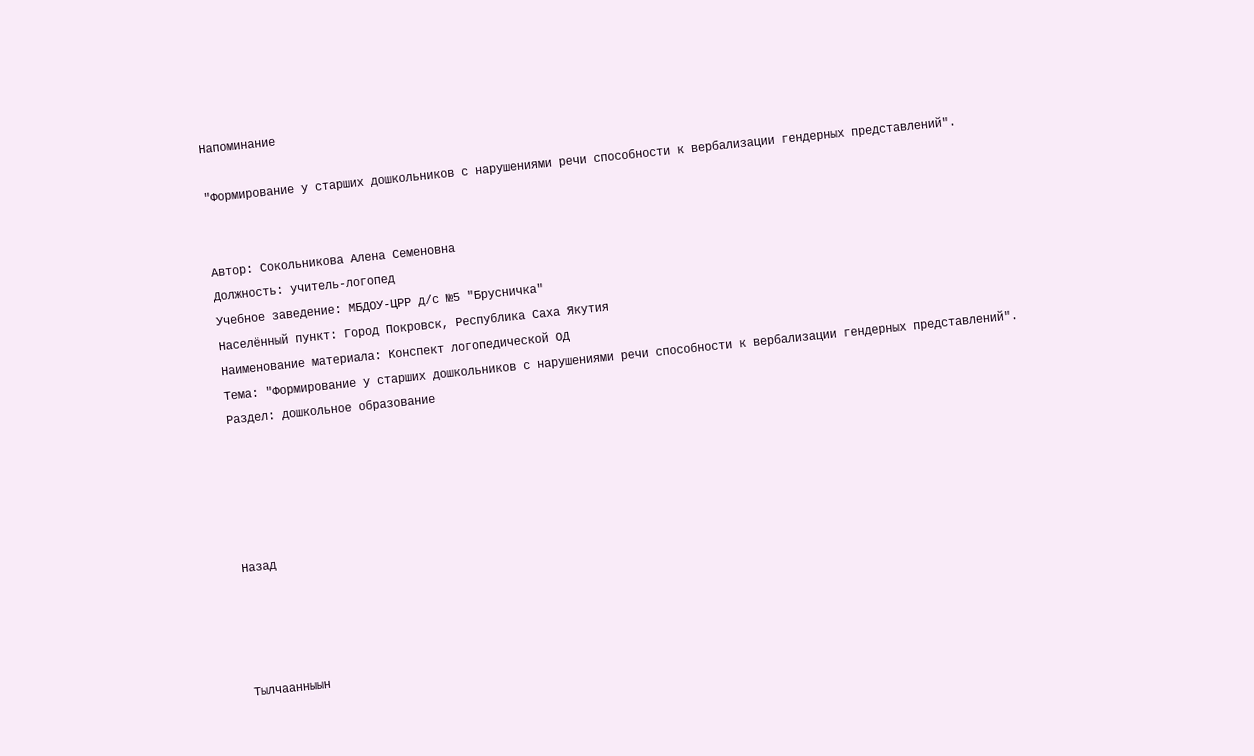Напоминание

"Формирование у старших дошкольников с нарушениями речи способности к вербализации гендерных представлений".


Автор: Сокольникова Алена Семеновна
Должность: учитель-логопед
Учебное заведение: МБДОУ-ЦРР д/с №5 "Брусничка"
Населённый пункт: Город Покровск, Республика Саха Якутия
Наименование материала: Конспект логопедической ОД
Тема: "Формирование у старших дошкольников с нарушениями речи способности к вербализации гендерных представлений".
Раздел: дошкольное образование





Назад




Тылчаанныын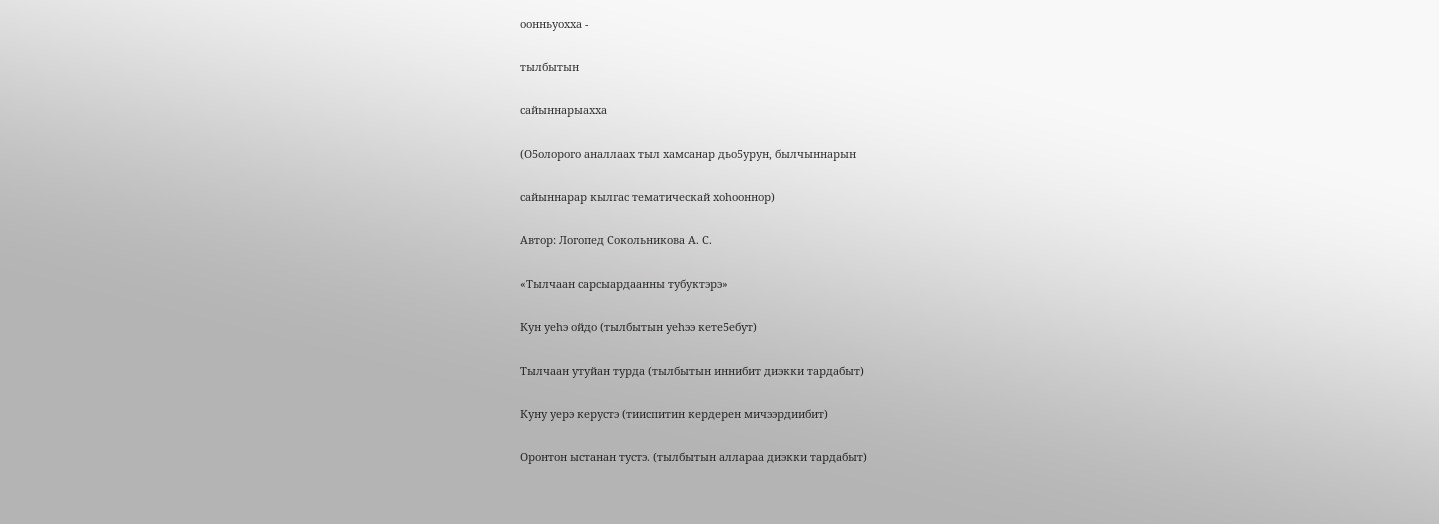оонньуохха -

тылбытын

сайыннарыахха

(О5олорого аналлаах тыл хамсанар дьо5урун, былчыннарын

сайыннарар кылгас тематическай хоhооннор)

Автор: Логопед Сокольникова А. С.

«Тылчаан сарсыардаанны тубуктэрэ»

Кун уеhэ ойдо (тылбытын уеhээ кете5ебут)

Тылчаан утуйан турда (тылбытын иннибит диэкки тардабыт)

Куну уерэ керустэ (тииспитин кердерен мичээрдиибит)

Оронтон ыстанан тустэ. (тылбытын аллараа диэкки тардабыт)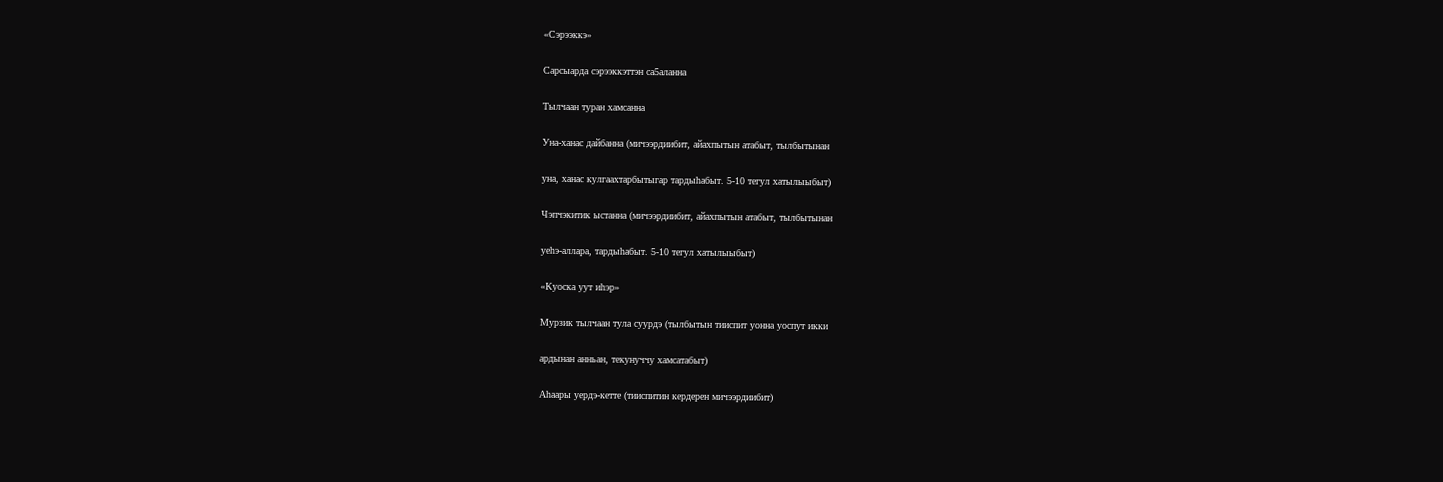«Сэрээккэ»

Сарсыарда сэрээккэттэн са5аланна

Тылчаан туран хамсанна

Уна-ханас дайбанна (мичээрдиибит, айахпытын атабыт, тылбытынан

уна, ханас кулгаахтарбытыгар тардыhабыт. 5-10 тегул хатылыыбыт)

Чэпчэкитик ыстанна (мичээрдиибит, айахпытын атабыт, тылбытынан

уеhэ-аллара, тардыhабыт. 5-10 тегул хатылыыбыт)

«Куоска уут иhэр»

Мурзик тылчаан тула суурдэ (тылбытын тииспит уонна уоспут икки

ардынан анньан, текунуччу хамсатабыт)

Аhаары уердэ-кетте (тииспитин кердерен мичээрдиибит)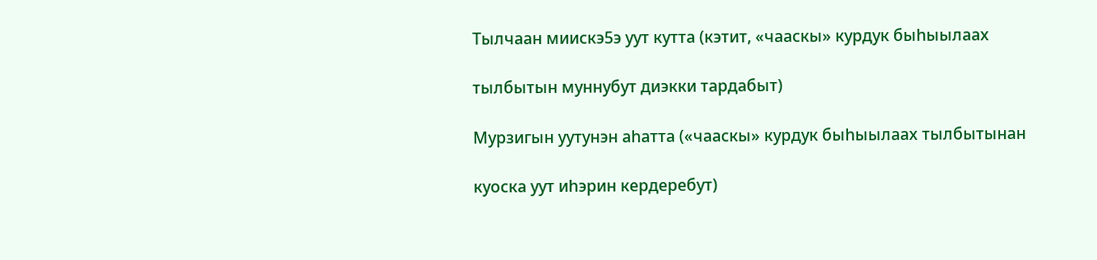Тылчаан миискэ5э уут кутта (кэтит, «чааскы» курдук быhыылаах

тылбытын муннубут диэкки тардабыт)

Мурзигын уутунэн аhатта («чааскы» курдук быhыылаах тылбытынан

куоска уут иhэрин кердеребут)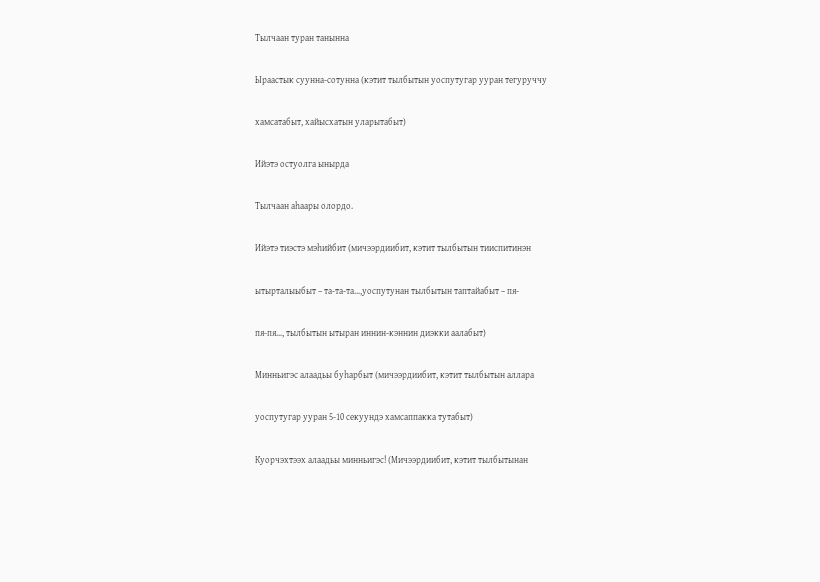Тылчаан туран танынна

Ыраастык суунна-сотунна (кэтит тылбытын уоспутугар ууран тегуруччу

хамсатабыт, хайысхатын уларытабыт)

Ийэтэ остуолга ынырда

Тылчаан аhаары олордо.

Ийэтэ тиэстэ мэhийбит (мичээрдиибит, кэтит тылбытын тииспитинэн

ытырталыыбыт – та-та-та…,уоспутунан тылбытын таптайабыт – пя-

пя-пя…, тылбытын ытыран иннин-кэннин диэкки аалабыт)

Минньигэс алаадьы буhарбыт (мичээрдиибит, кэтит тылбытын аллара

уоспутугар ууран 5-10 секуундэ хамсаппакка тутабыт)

Куорчэхтээх алаадьы минньигэс! (Мичээрдиибит, кэтит тылбытынан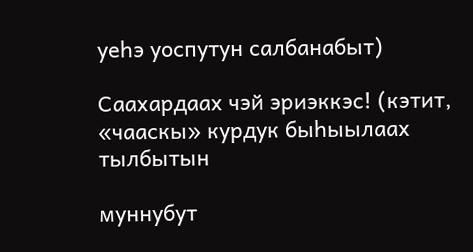уеhэ уоспутун салбанабыт)

Саахардаах чэй эриэккэс! (кэтит, «чааскы» курдук быhыылаах тылбытын

муннубут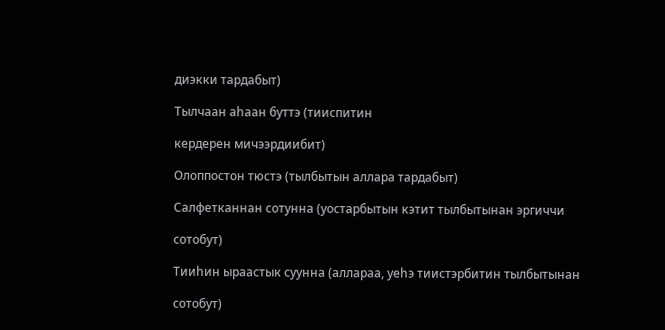диэкки тардабыт)

Тылчаан аhаан буттэ (тииспитин

кердерен мичээрдиибит)

Олоппостон тюстэ (тылбытын аллара тардабыт)

Салфетканнан сотунна (уостарбытын кэтит тылбытынан эргиччи

сотобут)

Тииhин ыраастык суунна (аллараа, уеhэ тиистэрбитин тылбытынан

сотобут)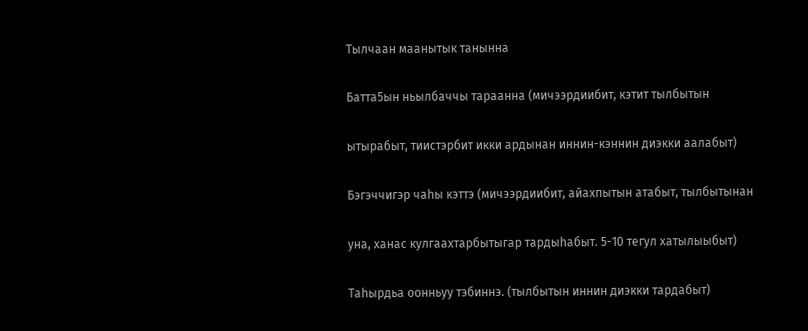Тылчаан маанытык танынна

Батта5ын ньылбаччы тараанна (мичээрдиибит, кэтит тылбытын

ытырабыт, тиистэрбит икки ардынан иннин-кэннин диэкки аалабыт)

Бэгэччигэр чаhы кэттэ (мичээрдиибит, айахпытын атабыт, тылбытынан

уна, ханас кулгаахтарбытыгар тардыhабыт. 5-10 тегул хатылыыбыт)

Таhырдьа оонньуу тэбиннэ. (тылбытын иннин диэкки тардабыт)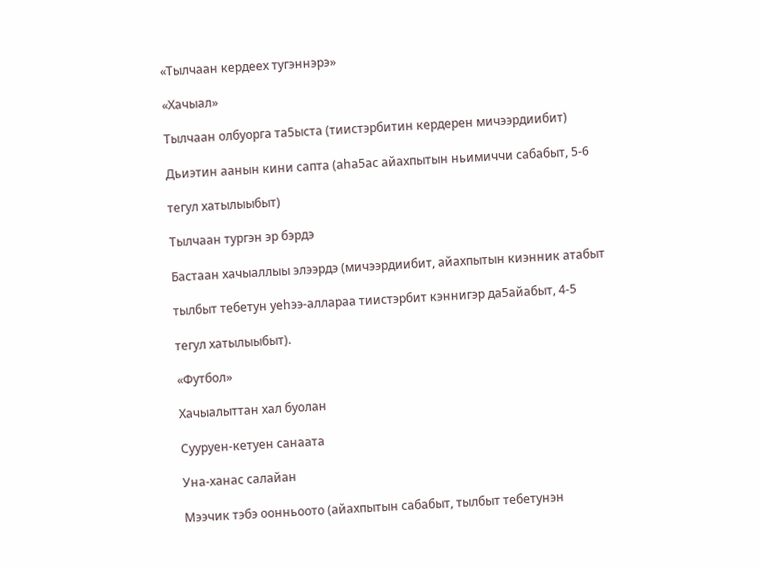«Тылчаан кердеех тугэннэрэ»

«Хачыал»

Тылчаан олбуорга та5ыста (тиистэрбитин кердерен мичээрдиибит)

Дьиэтин аанын кини сапта (аhа5ас айахпытын ньимиччи сабабыт, 5-6

тегул хатылыыбыт)

Тылчаан тургэн эр бэрдэ

Бастаан хачыаллыы элээрдэ (мичээрдиибит, айахпытын киэнник атабыт

тылбыт тебетун уеhээ-аллараа тиистэрбит кэннигэр да5айабыт, 4-5

тегул хатылыыбыт).

«Футбол»

Хачыалыттан хал буолан

Сууруен-кетуен санаата

Уна-ханас салайан

Мээчик тэбэ оонньоото (айахпытын сабабыт, тылбыт тебетунэн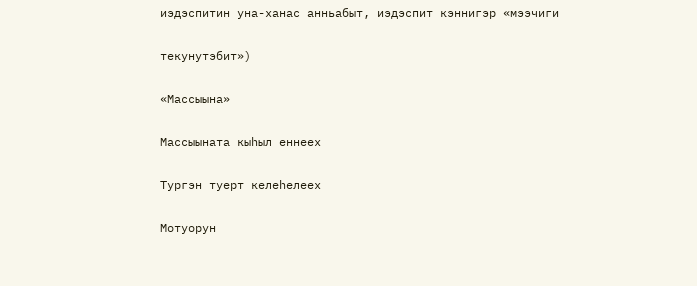иэдэспитин уна-ханас анньабыт, иэдэспит кэннигэр «мээчиги

текунутэбит»)

«Массыына»

Массыыната кыhыл еннеех

Тургэн туерт келеhелеех

Мотуорун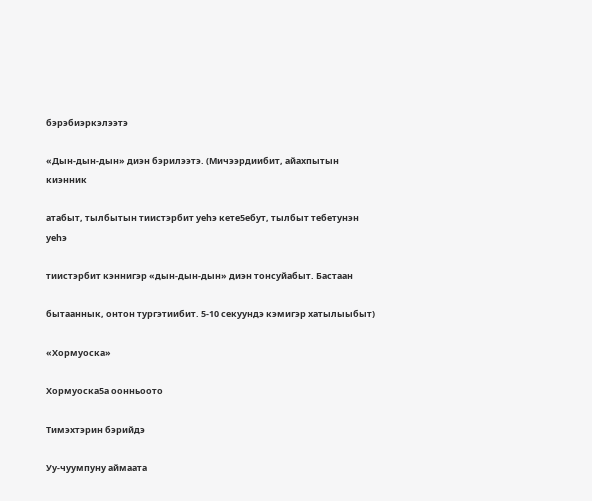бэрэбиэркэлээтэ

«Дын-дын-дын» диэн бэрилээтэ. (Мичээрдиибит, айахпытын киэнник

атабыт, тылбытын тиистэрбит уеhэ кете5ебут, тылбыт тебетунэн уеhэ

тиистэрбит кэннигэр «дын-дын-дын» диэн тонсуйабыт. Бастаан

бытааннык, онтон тургэтиибит. 5-10 секуундэ кэмигэр хатылыыбыт)

«Хормуоска»

Хормуоска5а оонньоото

Тимэхтэрин бэрийдэ

Уу-чуумпуну аймаата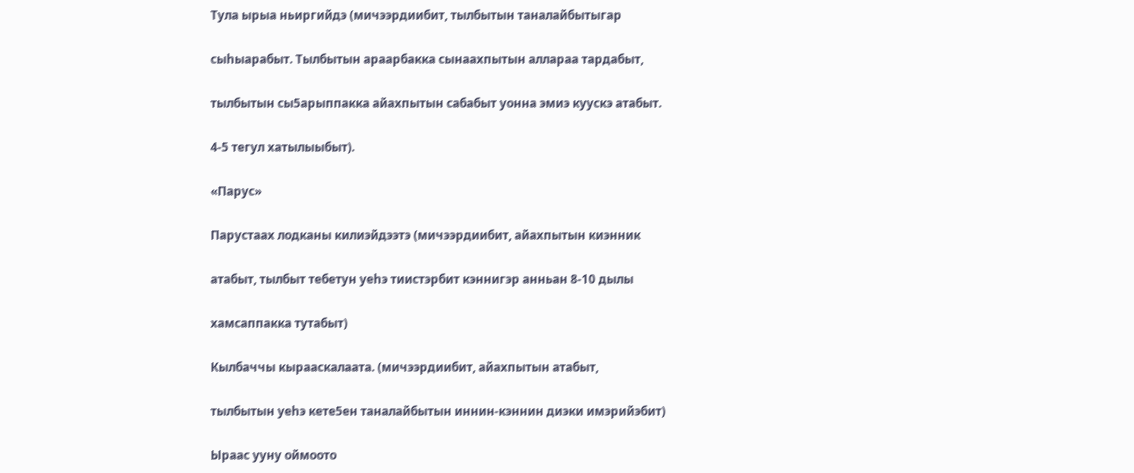Тула ырыа ньиргийдэ (мичээрдиибит, тылбытын таналайбытыгар

сыhыарабыт. Тылбытын араарбакка сынаахпытын аллараа тардабыт,

тылбытын сы5арыппакка айахпытын сабабыт уонна эмиэ куускэ атабыт.

4-5 тегул хатылыыбыт).

«Парус»

Парустаах лодканы килиэйдээтэ (мичээрдиибит, айахпытын киэнник

атабыт, тылбыт тебетун уеhэ тиистэрбит кэннигэр анньан 8-10 дылы

хамсаппакка тутабыт)

Кылбаччы кырааскалаата. (мичээрдиибит, айахпытын атабыт,

тылбытын уеhэ кете5ен таналайбытын иннин-кэннин диэки имэрийэбит)

Ыраас ууну оймоото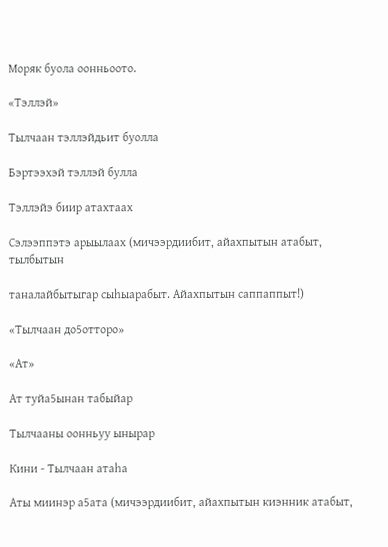Моряк буола оонньоото.

«Тэллэй»

Тылчаан тэллэйдьит буолла

Бэртээхэй тэллэй булла

Тэллэйэ биир атахтаах

Сэлээппэтэ арыылаах (мичээрдиибит, айахпытын атабыт, тылбытын

таналайбытыгар сыhыарабыт. Айахпытын саппаппыт!)

«Тылчаан до5отторо»

«Ат»

Ат туйа5ынан табыйар

Тылчааны оонньуу ынырар

Кини - Тылчаан атаhа

Аты миинэр а5ата (мичээрдиибит, айахпытын киэнник атабыт,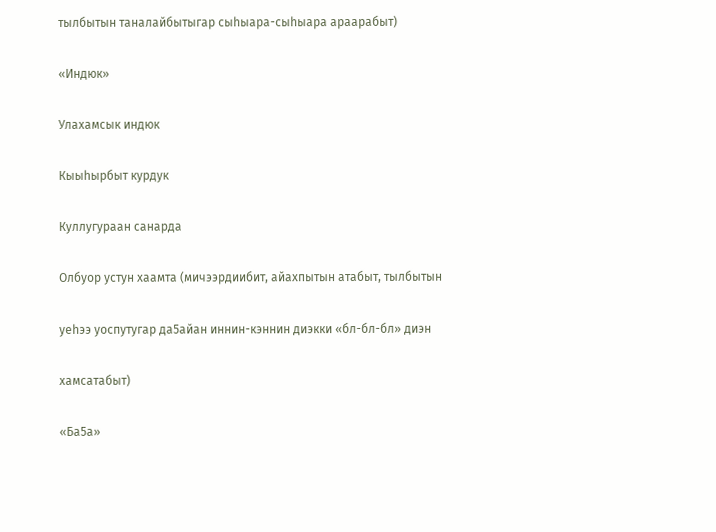тылбытын таналайбытыгар сыhыара-сыhыара араарабыт)

«Индюк»

Улахамсык индюк

Кыыhырбыт курдук

Куллугураан санарда

Олбуор устун хаамта (мичээрдиибит, айахпытын атабыт, тылбытын

уеhээ уоспутугар да5айан иннин-кэннин диэкки «бл-бл-бл» диэн

хамсатабыт)

«Ба5а»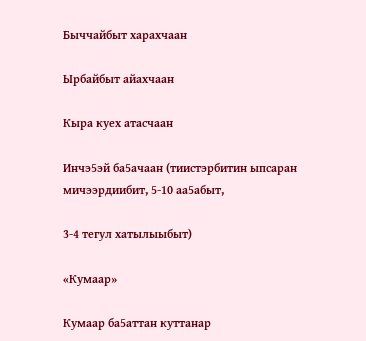Быччайбыт харахчаан

Ырбайбыт айахчаан

Кыра куех атасчаан

Инчэ5эй ба5ачаан (тиистэрбитин ыпсаран мичээрдиибит, 5-10 аа5абыт,

3-4 тегул хатылыыбыт)

«Кумаар»

Кумаар ба5аттан куттанар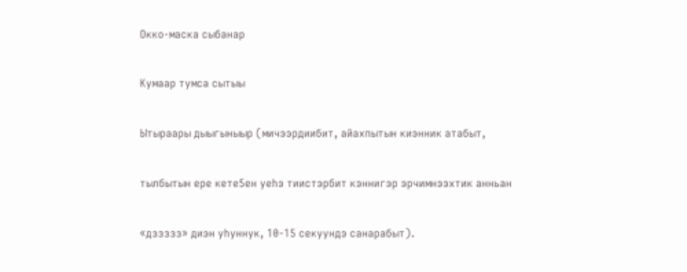Окко-маска сыбанар

Кумаар тумса сытыы

Ытыраары дыыгыныыр (мичээрдиибит, айахпытын киэнник атабыт,

тылбытын ере кете5ен уеhэ тиистэрбит кэннигэр эрчимнээхтик анньан

«дззззз» диэн уhуннук, 10-15 секуундэ санарабыт).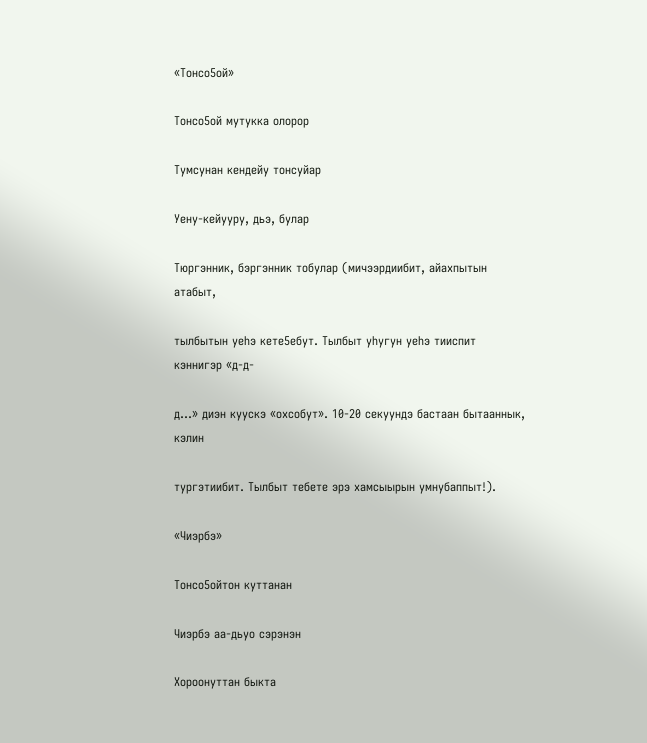«Тонсо5ой»

Тонсо5ой мутукка олорор

Тумсунан кендейу тонсуйар

Уену-кейууру, дьэ, булар

Тюргэнник, бэргэнник тобулар (мичээрдиибит, айахпытын атабыт,

тылбытын уеhэ кете5ебут. Тылбыт уhугун уеhэ тииспит кэннигэр «д-д-

д…» диэн куускэ «охсобут». 10-20 секуундэ бастаан бытааннык, кэлин

тургэтиибит. Тылбыт тебете эрэ хамсыырын умнубаппыт!).

«Чиэрбэ»

Тонсо5ойтон куттанан

Чиэрбэ аа-дьуо сэрэнэн

Хороонуттан быкта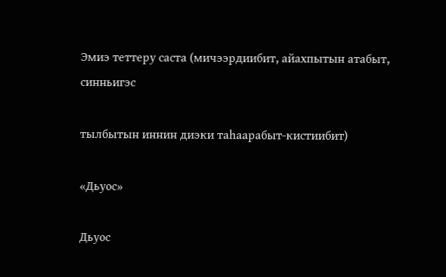Эмиэ теттеру саста (мичээрдиибит, айахпытын атабыт, синньигэс

тылбытын иннин диэки таhаарабыт-кистиибит)

«Дьуос»

Дьуос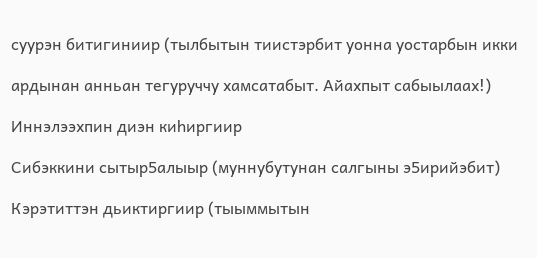суурэн битигиниир (тылбытын тиистэрбит уонна уостарбын икки

ардынан анньан тегуруччу хамсатабыт. Айахпыт сабыылаах!)

Иннэлээхпин диэн киhиргиир

Сибэккини сытыр5алыыр (муннубутунан салгыны э5ирийэбит)

Кэрэтиттэн дьиктиргиир (тыыммытын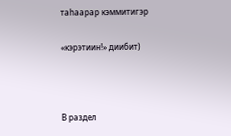таhаарар кэммитигэр

«кэрэтиин!» диибит)



В раздел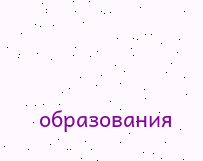образования